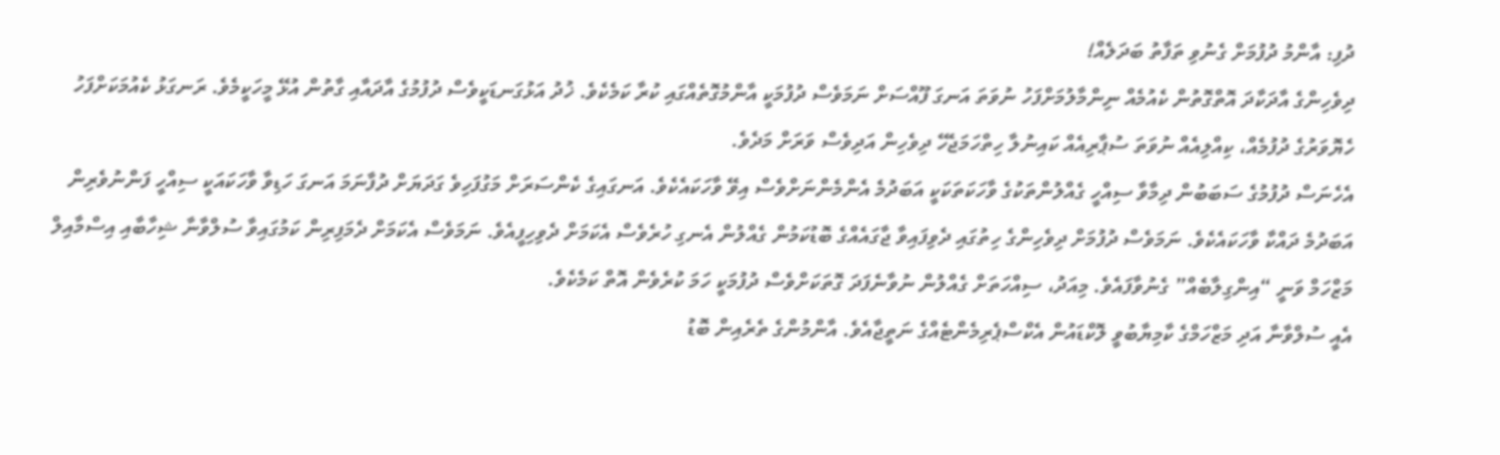ދުފި: އާންމު ދުފުމަށް ގެނުވި ތަފާތު ބަދަލެއް!
ދިވެހިންގެ އާދަކާދަ އޮތްގޮތުން ކެއުމެއް ނިންމާލުމަށްފަހު ނުވަތަ އަނގަ ފޫއްސަށް ނަމަވެސް ދުފުމަކީ އާންމުގޮތެއްގައި ކުރާ ކަމެކެވެ. ޚުދު އަޅުގަނޑަކީވެސް ދުފުމުގެ އާދައާއި ގާތުން އުޅޭ މީހަކީމެވެ. ރަނގަޅު ކެއުމަކަށްފަހު ހެޔޮވަރުގެ ދުފުމެއް، ކިއްލިއެއް ނުވަތަ ސުޕާރިއެއް ކައިނުލާ ހިތްހަމަޖެހޭ ދިވެހިން އަދިވެސް ވަރަށް މަދެވެ.
އެހެނަސް ދުފުމުގެ ސަބަބުން ދިމާވާ ސިއްހީ ގެއްލުންތަކުގެ ވާހަކަތަކަކީ އަބަދުމެ އެންމެންނަށްވެސް އިވޭ ވާހަކައެކެވެ. އަނގައިގެ ކެންސަރަށް މަގުފަހިވެ ގަދަޔަށް ދުފާނަމަ އަނގަ ހަޑިވާ ވާހަކައަކީ ސިއްހީ ފަންނުވެރިން އަބަދުމެ ދައްކާ ވާހަކައެކެވެ. ނަމަވެސް ދުފުމަށް ދިވެހިންގެ ހިތުގައި ދެވިފައިވާ ޖާގައެއްގެ ބޮޑުކަމުން ގެއްލުން އެނގި ހުރެވެސް އެކަމަށް ދެވިހިފީއެވެ. ނަމަވެސް އެކަމަށް ދެމަފިރިން ކަމުގައިވާ ސުލްވާނާ ޝިހާބާއި އިސްމާއިލް މަޒްހަމް ވަނީ “އިންގިލާބެއް” ގެނުވާފައެވެ. މިއަދު، ސިއްހަތަށް ގެއްލުން ނުވާނެފަދަ ގޮތަކަށްވެސް ދުފުމަކީ ހަމަ ކުރެވެން އޮތް ކަމެކެވެ.
އެއީ ސުލްވާނާ އަދި މަޒްހަމްގެ ކާމިޔާބުވީ ލޮކްޑައުން އެކްސްޕެރިމެންޓެއްގެ ނަތީޖާއެވެ. އާންމުންގެ ތެރެއިން ބޮޑު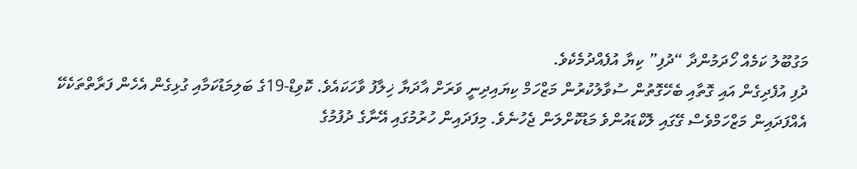މަގުބޫލު ކަމެއް ހޯދަމުންދާ “ދުފި” ކިޔާ އުފެއްދުމެކެވެ.
ދުފި އުފެދިގެން އައި ގޮތާއި ބެހޭގޮތުން ސުވާލުކުރުން މަޒްހަމް ކިޔައިދިނީ ވަރަށް އާދަޔާ ޚިލާފު ވާހަކައެވެ. ކޮވިޑް-19ގެ ބަލިމަޑުކަމާއި ގުޅިގެން އެހެން ފަރާތްތަކެކޭ އެއްފަދައިން މަޒްހަމްވެސް ގޭގައި ލޮކްޑައުންވެ މަޑުކޮށްލަން ޖެހުނެވެ. މިފަދައިން ހުރުމުގައި އޭނާގެ ދުފުމުގެ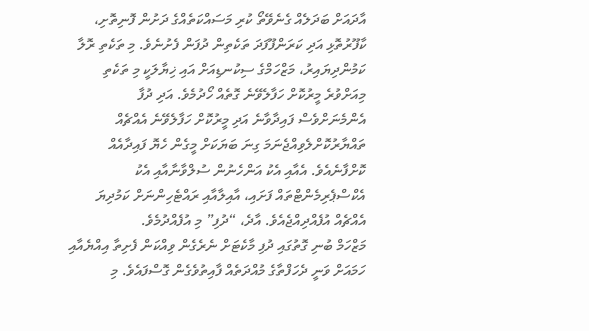އާދައަށް ބަދަލެއް ގެނެވޭތޯ ކުރި މަސައްކަތެއްގެ ދަށުން ފޮނިތޮށި، ކާފޫރުތޮޅި އަދި ކަރަންފޫފަދަ ތަކެތިން ދުފަން ފެށުނެވެ. މި ތަކެތި ރޮލާ ކަމުންދިޔައިރު، މަޒްހަމްގެ ސިކުނޑިއަށް އައި ޚިޔާލަކީ މި ތަކެތި މިއަށްވުރެ މީރުކޮށް ހަފާލެވޭނެ ގޮތެއް ހޯދުމެވެ. އަދި ދުފާ އެންމެނަށްވެސް ފައިދާވާނެ އަދި މީރުކޮށް ހަފާލެވޭނެ އެއްޗެއް ތައްޔާރުކޮށްލެވިއްޖެނަމަ ގިނަ ބަޔަކަށް މީގެން ހެޔޮ ފައިދާއެއް ކޮށްފާނެއެވެ. އެއާއި އެކު އަންހެނުން ސުލްވާނާއާއި އެކު އެކްސްޕެރިމެންޓްތައް ފަށައި، އާއިލާއާއި ރައްޓެހިންނަށް ކަމުދިޔަ އެއްޗެއް އުފެއްދިއްޖެއެވެ. އާދެ، “ދުފި” މި އުފެއްދުމެވެ.
މަޒްހަމް ބުނި ގޮތުގައި ދުފި މާކެޓަށް ނެރެގެން ވިއްކަން ފެށިތާ އިއްޔެއާއި ހަމައަށް ވަނީ ދެހަފްތާގެ މުއްދަތެއް ފާއިތުވެގެން ގޮސްފައެވެ. މި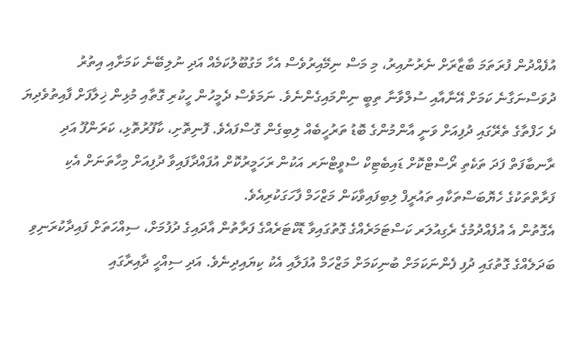އުފެއްދުން ފުރަތަމަ ބާޒާރަށް ނެރުނުއިރު، މި މަސް ނިމޭއިރުވެސް އެހާ މަގުބޫލުކަމެއް އަދި ނުލިބޭނެ ކަމަށާއި އިތުރު ދުވަސްނަގާނެ ކަމަށް އޭނާއާއި ސުލްވާނާ ތިބީ ނިންމައިގެންނެވެ. ނަމަވެސް ދެމީހުން ހީކުރި ގޮތާއި މުޅިން ޚިލާފަށް ފާއިތުވެދިޔަ ދެ ހަފްތާގެ ތެރޭގައި ދުފިއަށް ވަނީ އާންމުންގެ ބޮޑު ތަރުހީބެއް ލިބިގެން ގޮސްފައެވެ. ފޮނިތޮށި، ކާފޫރުތޮޅި، ކަރަންފޫ އަދި ރާނބާފަތް ފަދަ ތަކެތި ރޯސްޓްކޮށް ޑައިބެޓިކް ސްވީޓްނަރ އަކުން ރަހަމީރުކޮށް އުފައްދާފައިވާ ދުފިއަށް މިހާތަނަށް އެކި ފަރާތްތަކުގެ ހެޔޮބަސްތަކާއި ތައުރީފް ލިބިފައިވާކަން މަޒްހަމް ފާހަގަކުރިއެވެ.
އެގޮތުން އެ އުފެއްދުމުގެ ރެގިއުލަރ ކަސްޓަމަރެއްގެ ގޮތުގައިވާ ޑޮކްޓަރެއްގެ ފަރާތުން އާދައިގެ ދުފުމަށް، ސިއްހަތަށް ފައިދާކުރަނިވި ބަދަލެއްގެ ގޮތުގައި ދުފި ފެންނަކަމަށް ބުނިކަމަށް މަޒްހަމް އުފަލާއި އެކު ކިޔައިދިނެވެ. އަދި ސިއްހީ ދާއިރާގައި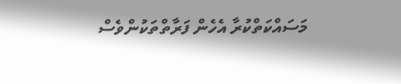މަސައްކަތްކުރާ އެހެން ފަރާތްތަކުންވެސް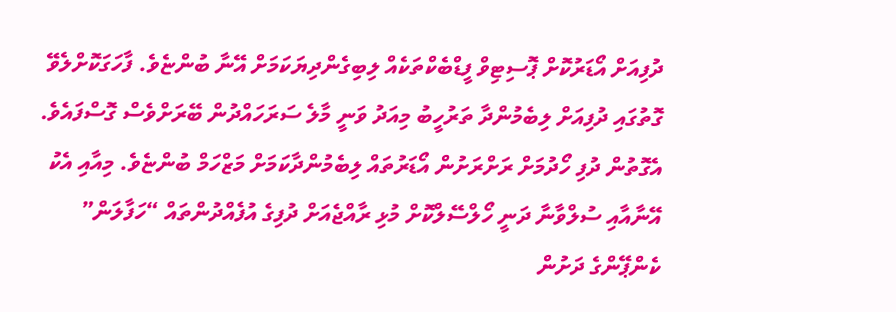ދުފިއަށް އޯޑަރުކޮށް ޕޮސިޓިވް ފީޑްބެކްތަކެއް ލިބިގެންދިޔަކަމަށް އޭނާ ބުންޏެވެ. ފާހަގަކޮށްލެވޭ ގޮތުގައި ދުފިއަށް ލިބެމުންދާ ތަރުހީބު މިއަދު ވަނީ މާލެ ސަރަހައްދުން ބޭރަށްވެސް ގޮސްފައެވެ. އެގޮތުން ދުފި ހޯދުމަށް ރަށްރަށުން އޯޑަރުތައް ލިބެމުންދާކަމަށް މަޒްހަމް ބުންޏެވެ. މިއާއި އެކު އޭނާއާއި ސުލްވާނާ ދަނީ ހޯލްސޭލްކޮށް މުޅި ރާއްޖެއަށް ދުފިގެ އުފެއްދުންތައް “ހަފާލަން” ކެންޕޭންގެ ދަށުން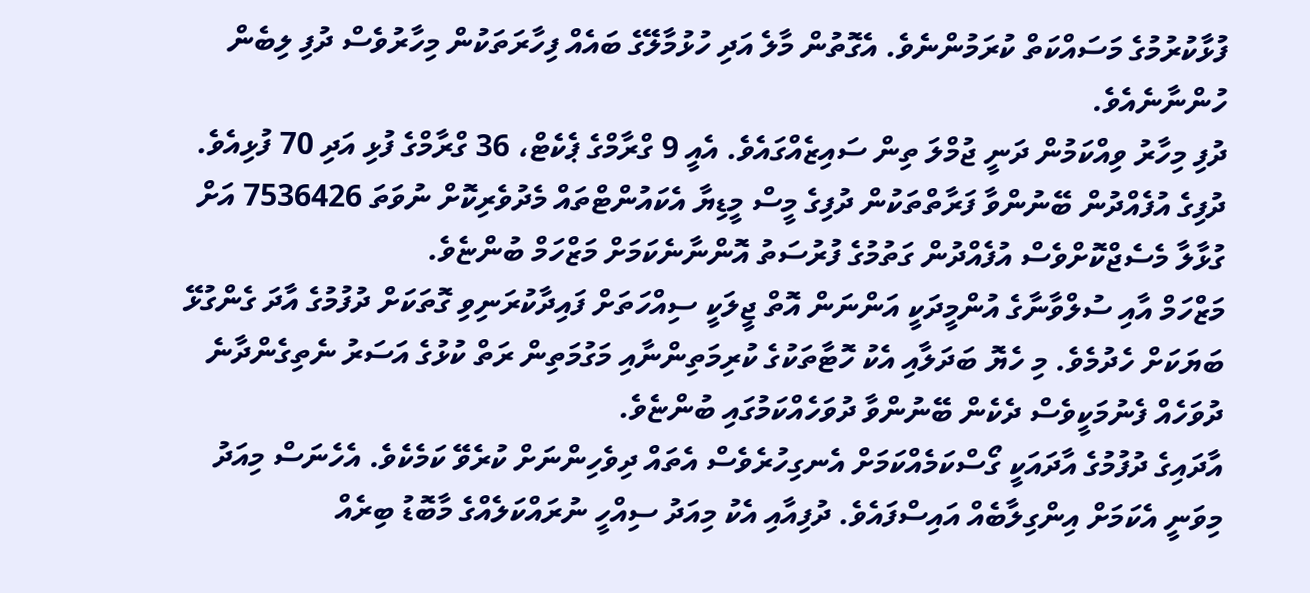ފުޅާކުރުމުގެ މަސައްކަތް ކުރަމުންނެވެ. އެގޮތުން މާލެ އަދި ހުޅުމާލޭގެ ބައެއް ފިހާރަތަކުން މިހާރުވެސް ދުފި ލިބެން ހުންނާނެއެވެ.
ދުފި މިހާރު ވިއްކަމުން ދަނީ ޖުމްލަ ތިން ސައިޒެއްގައެވެ. އެއީ 9 ގްރާމްގެ ޕެކެޓް، 36 ގްރާމްގެ ފުޅި އަދި 70 ފުޅިއެވެ. ދުފިގެ އުފެއްދުން ބޭނުންވާ ފަރާތްތަކުން ދުފިގެ މީސް މީޑިޔާ އެކައުންޓްތައް މެދުވެރިކޮށް ނުވަތަ 7536426 އަށް ގުޅާލާ މެސެޖްކޮށްވެސް އުފެއްދުން ގަތުމުގެ ފުރުސަތު އޮންނާނެކަމަށް މަޒްހަމް ބުންޏެވެ.
މަޒްހަމް އާއި ސުލްވާނާގެ އުންމީދަކީ އަންނަން އޮތް ޖީލަކީ ސިއްހަތަށް ފައިދާކުރަނިވި ގޮތަކަށް ދުފުމުގެ އާދަ ގެންގުޅޭ ބަޔަކަށް ހެދުމެވެ. މި ހެޔޮ ބަދަލާއި އެކު ހޮޓާތަކުގެ ކުރިމަތިންނާއި މަގުމަތިން ރަތް ކުޅުގެ އަސަރު ނެތިގެންދާނެ ދުވަހެއް ފެނުމަކީވެސް ދެކެން ބޭނުންވާ ދުވަހެއްކަމުގައި ބުންޏެވެ.
އާދައިގެ ދުފުމުގެ އާދައަކީ ގޯސްކަމެއްކަމަށް އެނގިހުރެވެސް އެތައް ދިވެހިންނަށް ކުރެވޭ ކަމެކެވެ. އެހެނަސް މިއަދު މިވަނީ އެކަމަށް އިންގިލާބެއް އައިސްފައެވެ. ދުފިއާއި އެކު މިއަދު ސިއްހީ ނުރައްކަލެއްގެ މާބޮޑު ބިރެއް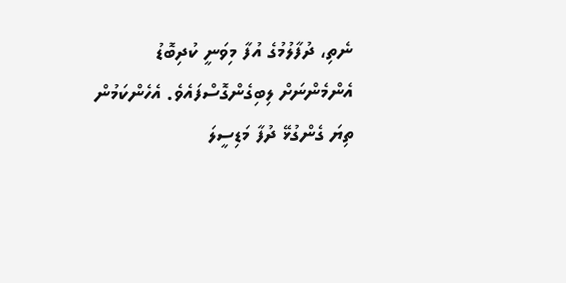ނެތި، ދުފާލުމުގެ އުފާ މިވަނީ ކުދިބޮޑު އެންމެންނަށް ލިބިގެންގޮސްފައެވެ. އެހެންކަމުން ތިޔަ ގެންގުޅޭ ދުފާ މަޑިސީލަ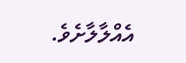އެއްލާލާށެވެ.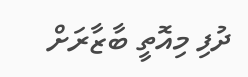ދުފި މިއޮތީ ބާޒާރަށް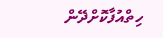ހިތްއުފާކޮށްދޭން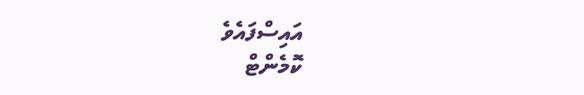އައިސްފައެވެ
ކޮމެންޓް